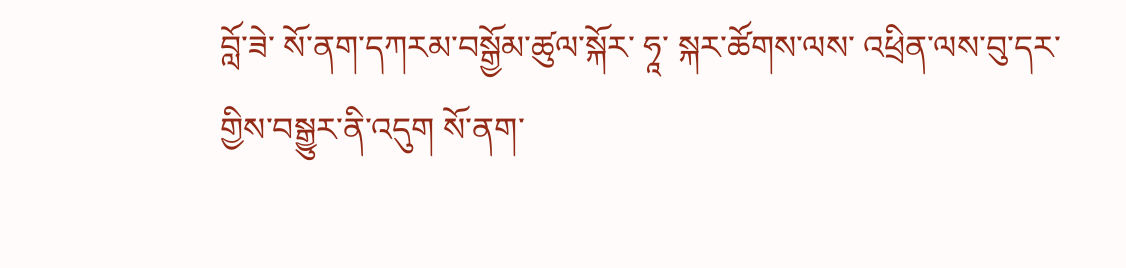བློ་ཟེ་ སོ་ནག་དཀརམ་བསྒྱོམ་ཚུལ་སྐོར་ ཧཱ་ སྐར་ཚོགས་ལས་ འཕྲིན་ལས་བུ་དར་གྱིས་བསྒྱུར་ནི་འདུག སོ་ནག་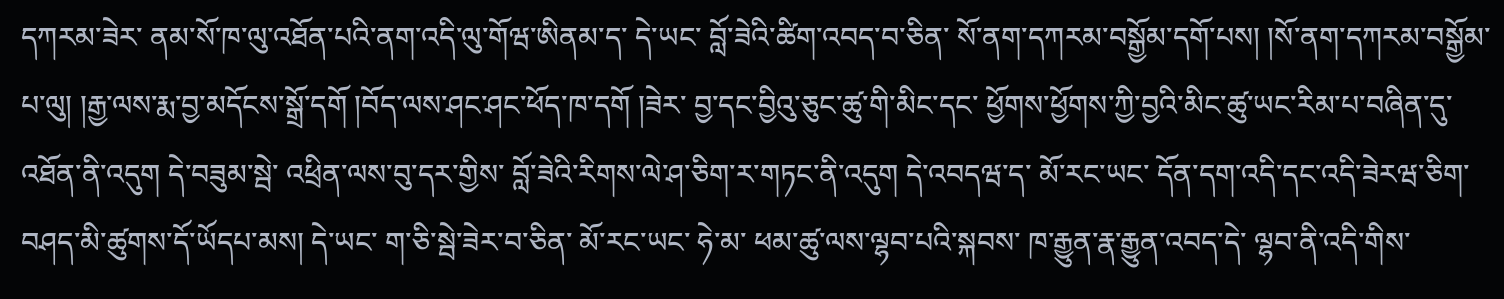དཀརམ་ཟེར་ ནམ་སོ་ཁ་ལུ་འཐོན་པའི་ནག་འདི་ལུ་གོཝ་ཨིནམ་ད་ དེ་ཡང་ བློ་ཟེའི་ཚིག་འབད་བ་ཅིན་ སོ་ནག་དཀརམ་བསྒྱོམ་དགོ་པས། །སོ་ནག་དཀརམ་བསྒྱོམ་པ་ལུ། །རྒྱ་ལས་རྨ་བྱ་མདོངས་སྒྲོ་དགོ །བོད་ལས་ཤང་ཤང་ཕོད་ཁ་དགོ །ཟེར་ བྱ་དང་བྱིའུ་ཅུང་ཚུ་གི་མིང་དང་ ཕྱོགས་ཕྱོགས་ཀྱི་བྱའི་མིང་ཚུ་ཡང་རིམ་པ་བཞིན་དུ་འཐོན་ནི་འདུག དེ་བཟུམ་སྦེ་ འཕྲིན་ལས་བུ་དར་གྱིས་ བློ་ཟེའི་རིགས་ལེ་ཤ་ཅིག་ར་གཏང་ནི་འདུག དེ་འབདཝ་ད་ མོ་རང་ཡང་ དོན་དག་འདི་དང་འདི་ཟེརཝ་ཅིག་ བཤད་མི་ཚུགས་དོ་ཡོདཔ་མས། དེ་ཡང་ ག་ཅི་སྦེ་ཟེར་བ་ཅིན་ མོ་རང་ཡང་ ཧེ་མ་ ཕམ་ཚུ་ལས་ལྷབ་པའི་སྐབས་ ཁ་རྒྱུན་རྣ་རྒྱུན་འབད་དེ་ ལྷབ་ནི་འདི་གིས་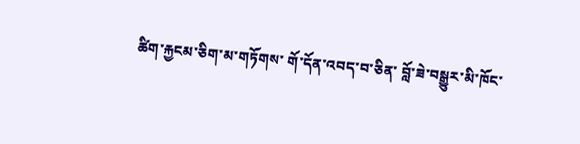ཚིག་རྐྱངམ་ཅིག་མ་གཏོགས་ གོ་དོན་འབད་བ་ཅིན་ བློ་ཟེ་བསྒྱུར་མི་ཁོང་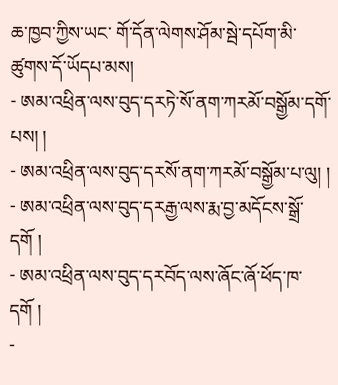ཆ་ཁྱབ་ཀྱིས་ཡང་ གོ་དོན་ལེགས་ཤོམ་སྦེ་དཔོག་མི་ཚུགས་དོ་ཡོདཔ་མས།
- ཨམ་འཕྲིན་ལས་བུད་དརཏེ་སོ་ནག་ཀརམོ་བསྒྱོམ་དགོ་པས། །
- ཨམ་འཕྲིན་ལས་བུད་དརསོ་ནག་ཀརམོ་བསྒྱོམ་པ་ལུ། །
- ཨམ་འཕྲིན་ལས་བུད་དརརྒྱ་ལས་རྨ་བྱ་མདོངས་སྒྲོ་དགོ །
- ཨམ་འཕྲིན་ལས་བུད་དརབོད་ལས་ཞོང་ཞོ་ཕོད་ཁ་དགོ །
-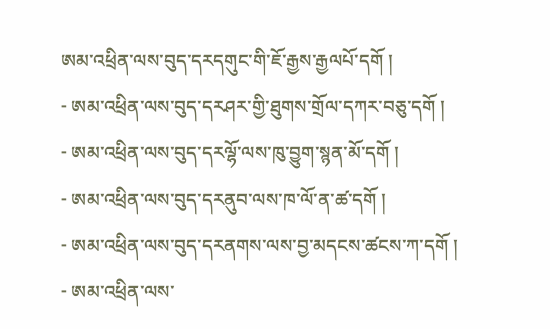ཨམ་འཕྲིན་ལས་བུད་དརདགུང་གི་ཇོ་རྒྱས་རྒྱལཔོ་དགོ །
- ཨམ་འཕྲིན་ལས་བུད་དརཤར་གྱི་ཐུགས་གྲོལ་དཀར་བཅུ་དགོ །
- ཨམ་འཕྲིན་ལས་བུད་དརལྷོ་ལས་ཁུ་བྱུག་སྙན་མོ་དགོ །
- ཨམ་འཕྲིན་ལས་བུད་དརནུབ་ལས་ཁ་ལོ་ན་ཚ་དགོ །
- ཨམ་འཕྲིན་ལས་བུད་དརནགས་ལས་བྱ་མདངས་ཚངས་ཀ་དགོ །
- ཨམ་འཕྲིན་ལས་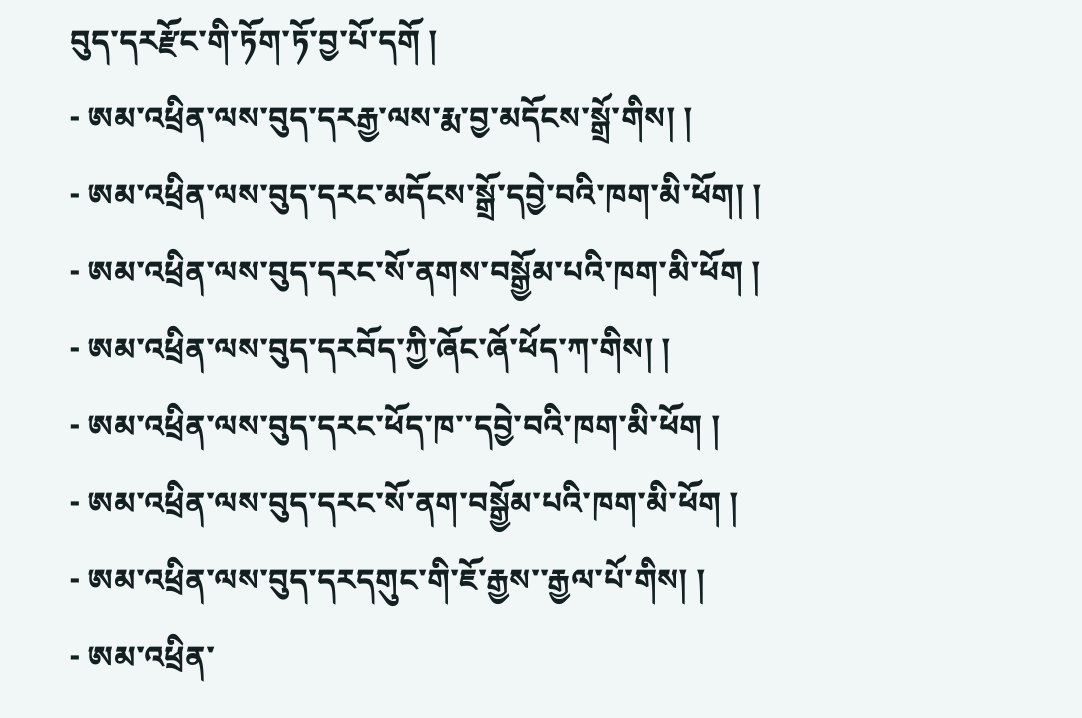བུད་དརརྫོང་གི་ཏོག་ཏོ་བྱ་པོ་དགོ །
- ཨམ་འཕྲིན་ལས་བུད་དརརྒྱ་ལས་རྨ་བྱ་མདོངས་སྒྲོ་གིས། །
- ཨམ་འཕྲིན་ལས་བུད་དརང་མདོངས་སྒྲོ་དབྱེ་བའི་ཁག་མི་ཕོག། །
- ཨམ་འཕྲིན་ལས་བུད་དརང་སོ་ནགས་བསྒྱོམ་པའི་ཁག་མི་ཕོག །
- ཨམ་འཕྲིན་ལས་བུད་དརབོད་ཀྱི་ཞོང་ཞོ་ཕོད་ཀ་གིས། །
- ཨམ་འཕྲིན་ལས་བུད་དརང་ཕོད་ཁ་་དབྱེ་བའི་ཁག་མི་ཕོག །
- ཨམ་འཕྲིན་ལས་བུད་དརང་སོ་ནག་བསྒྱོམ་པའི་ཁག་མི་ཕོག །
- ཨམ་འཕྲིན་ལས་བུད་དརདགུང་གི་ཇོ་རྒྱས་་རྒྱལ་པོ་གིས། །
- ཨམ་འཕྲིན་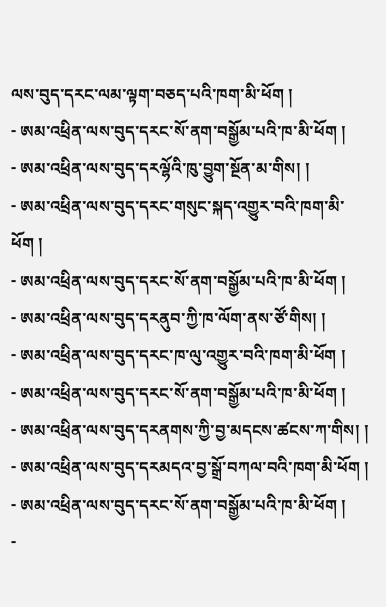ལས་བུད་དརང་ལམ་ལྟག་བཅད་པའི་ཁག་མི་ཕོག །
- ཨམ་འཕྲིན་ལས་བུད་དརང་སོ་ནག་བསྒྱོམ་པའི་ཁ་མི་ཕོག །
- ཨམ་འཕྲིན་ལས་བུད་དརལྷོའི་ཁུ་བྱུག་སྔོན་མ་གིས། །
- ཨམ་འཕྲིན་ལས་བུད་དརང་གསུང་སྐད་འགྱུར་བའི་ཁག་མི་ཕོག །
- ཨམ་འཕྲིན་ལས་བུད་དརང་སོ་ནག་བསྒྱོམ་པའི་ཁ་མི་ཕོག །
- ཨམ་འཕྲིན་ལས་བུད་དརནུབ་ཀྱི་ཁ་ལོག་ནས་ཙོ་གིས། །
- ཨམ་འཕྲིན་ལས་བུད་དརང་ཁ་ལུ་འགྱུར་བའི་ཁག་མི་ཕོག །
- ཨམ་འཕྲིན་ལས་བུད་དརང་སོ་ནག་བསྒྱོམ་པའི་ཁ་མི་ཕོག །
- ཨམ་འཕྲིན་ལས་བུད་དརནགས་ཀྱི་བྱ་མདངས་ཚངས་ཀ་གིས། །
- ཨམ་འཕྲིན་ལས་བུད་དརམདའ་བྱ་སྒྲོ་བཀལ་བའི་ཁག་མི་ཕོག །
- ཨམ་འཕྲིན་ལས་བུད་དརང་སོ་ནག་བསྒྱོམ་པའི་ཁ་མི་ཕོག །
-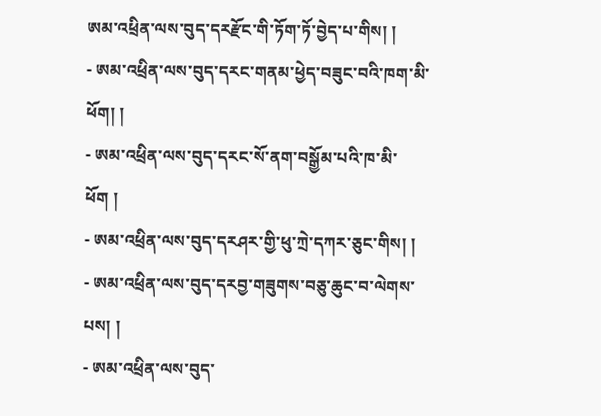ཨམ་འཕྲིན་ལས་བུད་དརརྫོང་གི་ཏོག་ཏོ་བྱེད་པ་གིས། །
- ཨམ་འཕྲིན་ལས་བུད་དརང་གནམ་ཕྱེད་བཟུང་བའི་ཁག་མི་ཕོག། །
- ཨམ་འཕྲིན་ལས་བུད་དརང་སོ་ནག་བསྒྱོམ་པའི་ཁ་མི་ཕོག །
- ཨམ་འཕྲིན་ལས་བུད་དརཤར་གྱི་ཕུ་ཀྲེ་དཀར་ཅུང་གིས། །
- ཨམ་འཕྲིན་ལས་བུད་དརབྱ་གཟུགས་བཅུ་ཆུང་བ་ལེགས་པས། །
- ཨམ་འཕྲིན་ལས་བུད་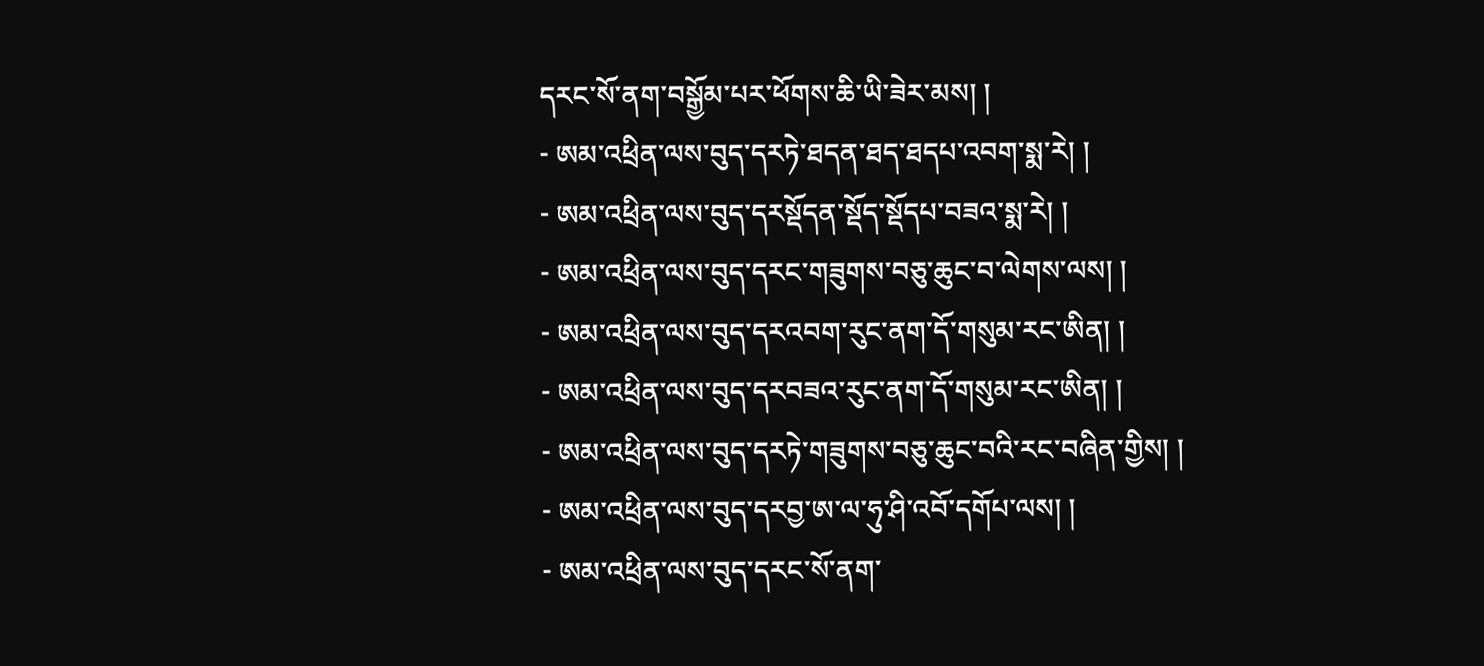དརང་སོ་ནག་བསྒྱོམ་པར་ཕོགས་ཆི་ཡི་ཟེར་མས། །
- ཨམ་འཕྲིན་ལས་བུད་དརཏེ་ཐདན་ཐད་ཐདཔ་འབག་སྨ་རེ། །
- ཨམ་འཕྲིན་ལས་བུད་དརསྡོདན་སྡོད་སྡོདཔ་བཟའ་སྨ་རེ། །
- ཨམ་འཕྲིན་ལས་བུད་དརང་གཟུགས་བཅུ་ཆུང་བ་ལེགས་ལས། །
- ཨམ་འཕྲིན་ལས་བུད་དརའབག་རུང་ནག་དོ་གསུམ་རང་ཨིན། །
- ཨམ་འཕྲིན་ལས་བུད་དརབཟའ་རུང་ནག་དོ་གསུམ་རང་ཨིན། །
- ཨམ་འཕྲིན་ལས་བུད་དརཏེ་གཟུགས་བཅུ་ཆུང་བའི་རང་བཞིན་གྱིས། །
- ཨམ་འཕྲིན་ལས་བུད་དརབྱ་ཨ་ལ་ཧུ་ཤི་འབོ་དགོཔ་ལས། །
- ཨམ་འཕྲིན་ལས་བུད་དརང་སོ་ནག་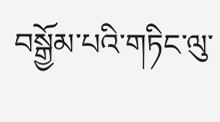བསྒྱོམ་པའི་གཏིང་ལུ་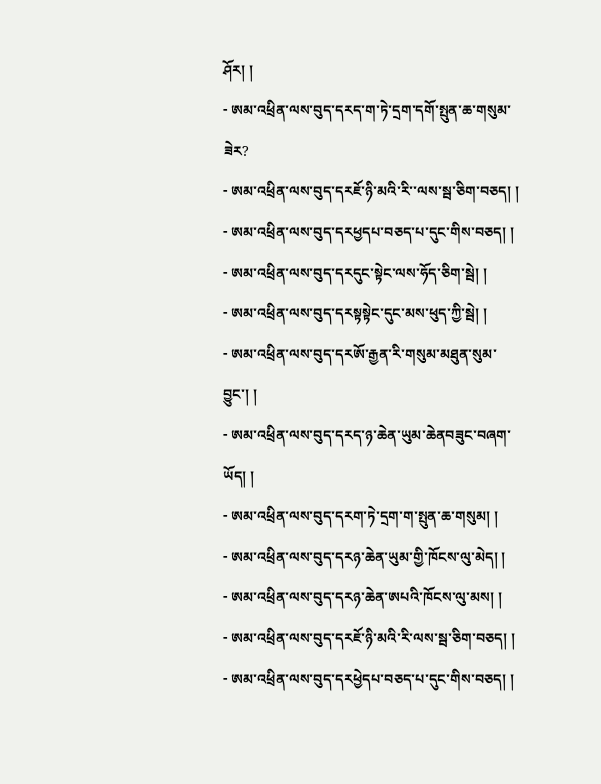ཤོར། །
- ཨམ་འཕྲིན་ལས་བུད་དརད་ག་ཏེ་དྲག་དགོ་སྤུན་ཆ་གསུམ་ཟེར?
- ཨམ་འཕྲིན་ལས་བུད་དརཇོ་ཉི་མའི་རི་་ལས་སྦ་ཅིག་བཅད། །
- ཨམ་འཕྲིན་ལས་བུད་དརཕྱདཔ་བཅད་པ་དུང་གིས་བཅད། །
- ཨམ་འཕྲིན་ལས་བུད་དརདུང་སྟེང་ལས་ཧོད་ཅིག་སྦེ། །
- ཨམ་འཕྲིན་ལས་བུད་དརསྟསྟེང་དུང་མས་ཕུད་ཀྱི་སྦེ། །
- ཨམ་འཕྲིན་ལས་བུད་དརཨོ་རྒྱན་རི་གསུམ་མཐུན་སུམ་བྱུང་། །
- ཨམ་འཕྲིན་ལས་བུད་དརད་ཉ་ཆེན་ཡུམ་ཆེནབཟུང་བཞག་ཡོད། །
- ཨམ་འཕྲིན་ལས་བུད་དརག་ཏེ་དྲག་ག་སྤུན་ཆ་གསུམ། །
- ཨམ་འཕྲིན་ལས་བུད་དརཉ་ཆེན་ཡུམ་གྱི་ཁོངས་ལུ་མེད། །
- ཨམ་འཕྲིན་ལས་བུད་དརཉ་ཆེན་ཨཔའི་ཁོངས་ལུ་མས། །
- ཨམ་འཕྲིན་ལས་བུད་དརཇོ་ཉི་མའི་རི་ལས་སྦ་ཅིག་བཅད། །
- ཨམ་འཕྲིན་ལས་བུད་དརཕྱེདཔ་བཅད་པ་དུང་གིས་བཅད། །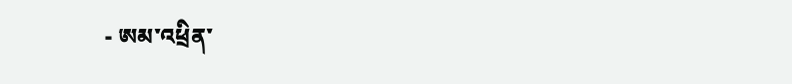- ཨམ་འཕྲིན་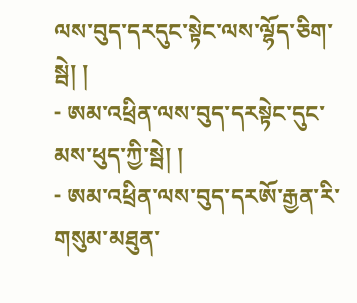ལས་བུད་དརདུང་སྟེང་ལས་ལྷོད་ཅིག་སྦེ། །
- ཨམ་འཕྲིན་ལས་བུད་དརསྟེང་དུང་མས་ཕུད་ཀྱི་སྦེ། །
- ཨམ་འཕྲིན་ལས་བུད་དརཨོ་རྒྱན་རི་གསུམ་མཐུན་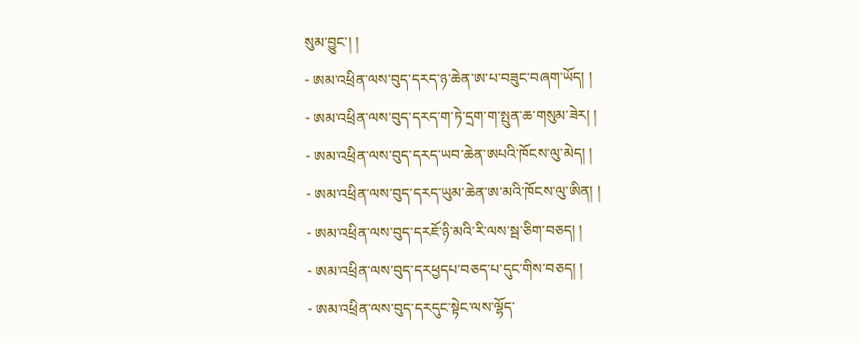སུམ་བྱུང་། །
- ཨམ་འཕྲིན་ལས་བུད་དརད་ཉ་ཆེན་ཨ་པ་བཟུང་བཞག་ཡོད། །
- ཨམ་འཕྲིན་ལས་བུད་དརད་ག་ཏེ་དྲག་ག་སྤུན་ཆ་གསུམ་ཟེར། །
- ཨམ་འཕྲིན་ལས་བུད་དརད་ཡབ་ཆེན་ཨཔའི་ཁོངས་ལུ་མེད། །
- ཨམ་འཕྲིན་ལས་བུད་དརད་ཡུམ་ཆེན་ཨ་མའི་ཁོངས་ལུ་ཨིན། །
- ཨམ་འཕྲིན་ལས་བུད་དརཇོ་ཉི་མའི་རི་ལས་སྦ་ཅིག་བཅད། །
- ཨམ་འཕྲིན་ལས་བུད་དརཕྱདཔ་བཅད་པ་དུང་གིས་བཅད། །
- ཨམ་འཕྲིན་ལས་བུད་དརདུང་སྟེང་ལས་ལྷོད་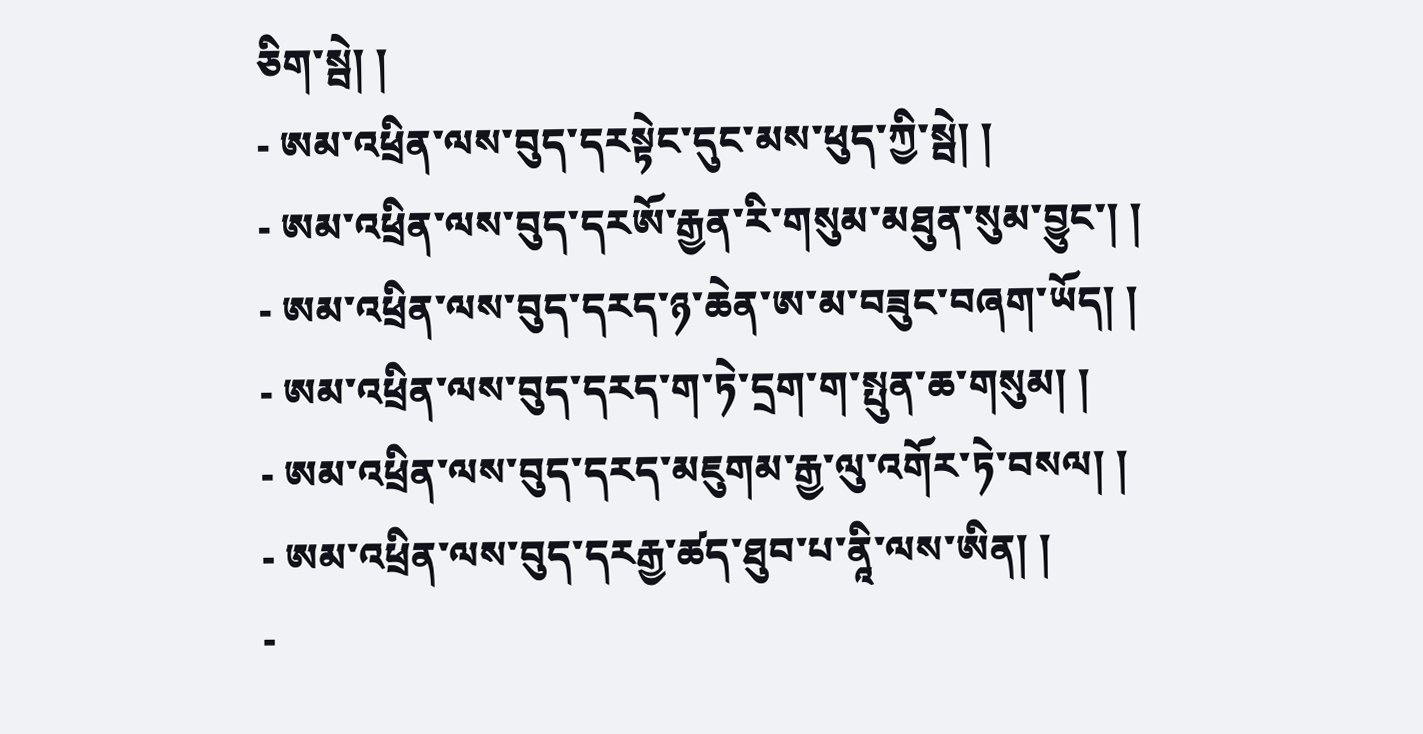ཅིག་སྦེ། །
- ཨམ་འཕྲིན་ལས་བུད་དརསྟེང་དུང་མས་ཕུད་ཀྱི་སྦེ། །
- ཨམ་འཕྲིན་ལས་བུད་དརཨོ་རྒྱན་རི་གསུམ་མཐུན་སུམ་བྱུང་། །
- ཨམ་འཕྲིན་ལས་བུད་དརད་ཉ་ཆེན་ཨ་མ་བཟུང་བཞག་ཡོད། །
- ཨམ་འཕྲིན་ལས་བུད་དརད་ག་ཏེ་དྲག་ག་སྤུན་ཆ་གསུམ། །
- ཨམ་འཕྲིན་ལས་བུད་དརད་མཇུགམ་རྒྱ་ལུ་འགོར་ཏེ་བསལ། །
- ཨམ་འཕྲིན་ལས་བུད་དརརྒྱ་ཚད་ཐུབ་པ་ནཱི་ལས་ཨིན། །
-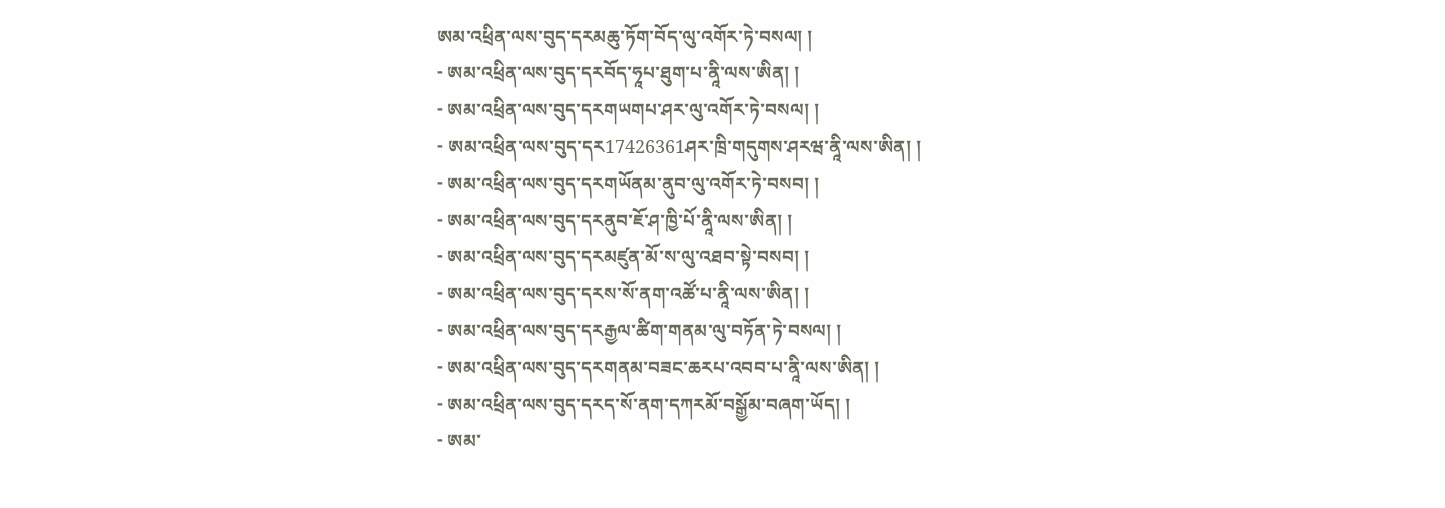ཨམ་འཕྲིན་ལས་བུད་དརམཆུ་ཏོག་བོད་ལུ་འགོར་ཏེ་བསལ། །
- ཨམ་འཕྲིན་ལས་བུད་དརབོད་ཧཱཔ་ཐུག་པ་ནཱི་ལས་ཨིན། །
- ཨམ་འཕྲིན་ལས་བུད་དརགཡགཔ་ཤར་ལུ་འགོར་ཏེ་བསལ། །
- ཨམ་འཕྲིན་ལས་བུད་དར17426361ཤར་ཁྲི་གདུགས་ཤརཝ་ནཱི་ལས་ཨིན། །
- ཨམ་འཕྲིན་ལས་བུད་དརགཡོནམ་ནུབ་ལུ་འགོར་ཏེ་བསབ། །
- ཨམ་འཕྲིན་ལས་བུད་དརནུབ་ཇོ་ཤ་ཁྱི་པོ་ནཱི་ལས་ཨིན། །
- ཨམ་འཕྲིན་ལས་བུད་དརམཛུན་མོ་ས་ལུ་འཐབ་སྟེ་བསབ། །
- ཨམ་འཕྲིན་ལས་བུད་དརས་སོ་ནག་འཚོ་པ་ནཱི་ལས་ཨིན། །
- ཨམ་འཕྲིན་ལས་བུད་དརརྒྱལ་ཚིག་གནམ་ལུ་བཏོན་ཏེ་བསལ། །
- ཨམ་འཕྲིན་ལས་བུད་དརགནམ་བཟང་ཆརཔ་འབབ་པ་ནཱི་ལས་ཨིན། །
- ཨམ་འཕྲིན་ལས་བུད་དརད་སོ་ནག་དཀརམོ་བསྒྱོམ་བཞག་ཡོད། །
- ཨམ་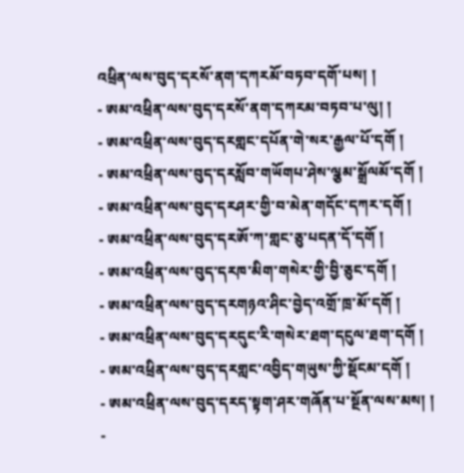འཕྲིན་ལས་བུད་དརསོ་ནག་དཀརམོ་བཏབ་དགོ་པས། །
- ཨམ་འཕྲིན་ལས་བུད་དརསོ་ནག་དཀརམ་བཏབ་པ་ལུ། །
- ཨམ་འཕྲིན་ལས་བུད་དརགླང་དཔོན་གེ་སར་རྒྱལ་པོ་དགོ །
- ཨམ་འཕྲིན་ལས་བུད་དརསློབ་གཡོགཔ་ཤེས་ལྕམ་སྒྲོལམོ་དགོ །
- ཨམ་འཕྲིན་ལས་བུད་དརཤར་གྱི་བ་མེན་གདོང་དཀར་དགོ །
- ཨམ་འཕྲིན་ལས་བུད་དརཨོ་ཀ་གླང་ཅུ་པདན་དོ་དགོ །
- ཨམ་འཕྲིན་ལས་བུད་དརཁ་མིག་གསེར་གྱི་བྱི་ཅུང་དགོ །
- ཨམ་འཕྲིན་ལས་བུད་དརགཉའ་ཤིང་བྱེད་འགྲོ་ཁྲ་མོ་དགོ །
- ཨམ་འཕྲིན་ལས་བུད་དརདུང་རི་གསེར་ཐག་དངུལ་ཐག་དགོ །
- ཨམ་འཕྲིན་ལས་བུད་དརགླང་འབྱིད་གཡུས་ཀྱི་སྡོངམ་དགོ །
- ཨམ་འཕྲིན་ལས་བུད་དརད་སྟག་ཤར་གཞོན་པ་སྔོན་ལས་མས། །
-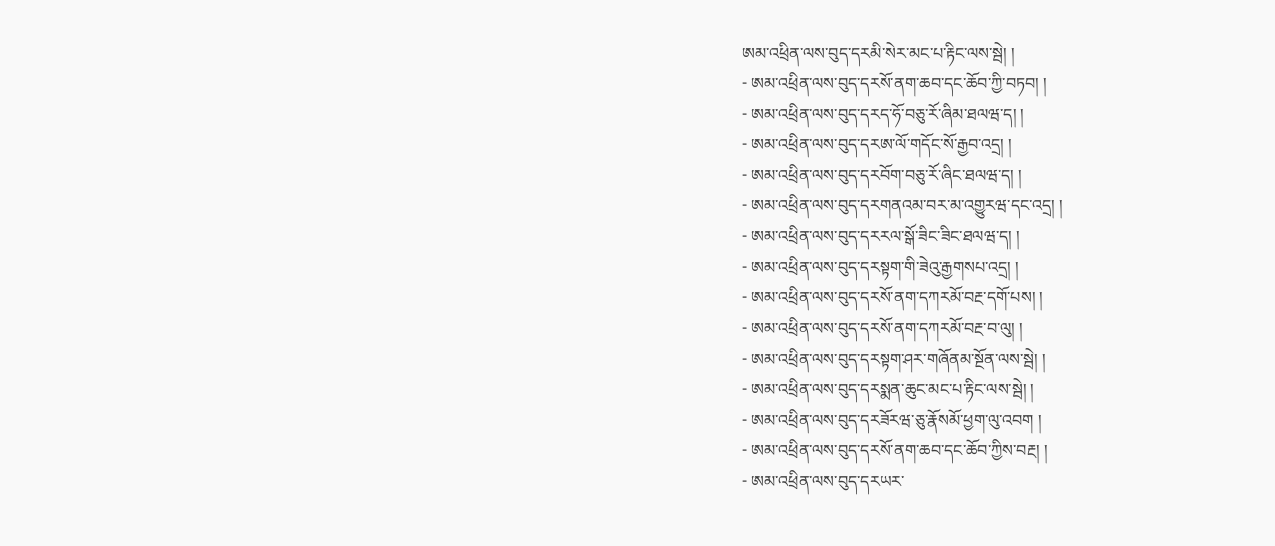ཨམ་འཕྲིན་ལས་བུད་དརམི་སེར་མང་པ་རྟིང་ལས་སྦེ། །
- ཨམ་འཕྲིན་ལས་བུད་དརསོ་ནག་ཆབ་དང་ཆོབ་ཀྱི་བཏབ། །
- ཨམ་འཕྲིན་ལས་བུད་དརད་ཧོ་བཅུ་རོ་ཞིམ་ཐལཝ་ད། །
- ཨམ་འཕྲིན་ལས་བུད་དརཨ་ལོ་གདོང་སོ་རྒྱབ་འདྲ། །
- ཨམ་འཕྲིན་ལས་བུད་དརབོག་བཅུ་རོ་ཞིང་ཐལཝ་ད། །
- ཨམ་འཕྲིན་ལས་བུད་དརགནའམ་བར་མ་འགྱུརཝ་དང་འདྲ། །
- ཨམ་འཕྲིན་ལས་བུད་དརརལ་སྒོ་ཟིང་ཟིང་ཐལཝ་ད། །
- ཨམ་འཕྲིན་ལས་བུད་དརསྟག་གི་ཟེའུ་རྒྱགསཔ་འདྲ། །
- ཨམ་འཕྲིན་ལས་བུད་དརསོ་ནག་དཀརམོ་བརྔ་དགོ་པས། །
- ཨམ་འཕྲིན་ལས་བུད་དརསོ་ནག་དཀརམོ་བརྔ་བ་ལུ། །
- ཨམ་འཕྲིན་ལས་བུད་དརསྟག་ཤར་གཞོནམ་སྔོན་ལས་སྦེ། །
- ཨམ་འཕྲིན་ལས་བུད་དརསྨན་ཆུང་མང་པ་རྟིང་ལས་སྦེ། །
- ཨམ་འཕྲིན་ལས་བུད་དརཟོརཝ་ཅུ་རྣོསམོ་ཕྱག་ལུ་འབག །
- ཨམ་འཕྲིན་ལས་བུད་དརསོ་ནག་ཆབ་དང་ཆོབ་ཀྱིས་བརྔ། །
- ཨམ་འཕྲིན་ལས་བུད་དརཡར་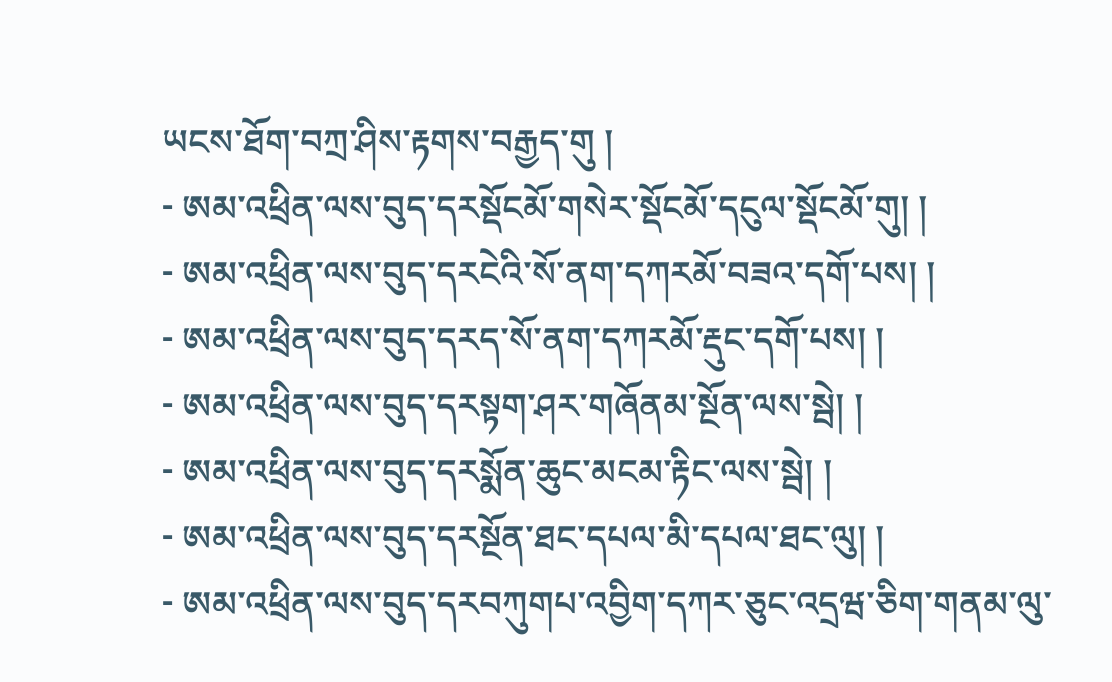ཡངས་ཐོག་བཀྲ་ཤིས་རྟགས་བརྒྱད་གུ །
- ཨམ་འཕྲིན་ལས་བུད་དརསྡོངམོ་གསེར་སྡོངམོ་དངུལ་སྡོངམོ་གུ། །
- ཨམ་འཕྲིན་ལས་བུད་དརངེའི་སོ་ནག་དཀརམོ་བཟའ་དགོ་པས། །
- ཨམ་འཕྲིན་ལས་བུད་དརད་སོ་ནག་དཀརམོ་རྡུང་དགོ་པས། །
- ཨམ་འཕྲིན་ལས་བུད་དརསྟག་ཤར་གཞོནམ་སྔོན་ལས་སྦེ། །
- ཨམ་འཕྲིན་ལས་བུད་དརསྨོན་ཆུང་མངམ་རྟིང་ལས་སྦེ། །
- ཨམ་འཕྲིན་ལས་བུད་དརསྔོན་ཐང་དཔལ་མི་དཔལ་ཐང་ལུ། །
- ཨམ་འཕྲིན་ལས་བུད་དརབཀུགཔ་འབྱིག་དཀར་ཅུང་འདྲཝ་ཅིག་གནམ་ལུ་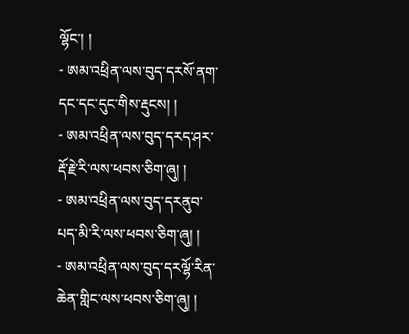ལྷོང་། །
- ཨམ་འཕྲིན་ལས་བུད་དརསོ་ནག་དང་དང་དུང་གིས་རྡུངས། །
- ཨམ་འཕྲིན་ལས་བུད་དརད་ཤར་རྡོ་རྗེ་རི་ལས་ཕབས་ཅིག་ཞུ། །
- ཨམ་འཕྲིན་ལས་བུད་དརནུབ་པད་མི་རི་ལས་ཕབས་ཅིག་ཞུ། །
- ཨམ་འཕྲིན་ལས་བུད་དརལྷོ་རིན་ཆེན་གླིང་ལས་ཕབས་ཅིག་ཞུ། །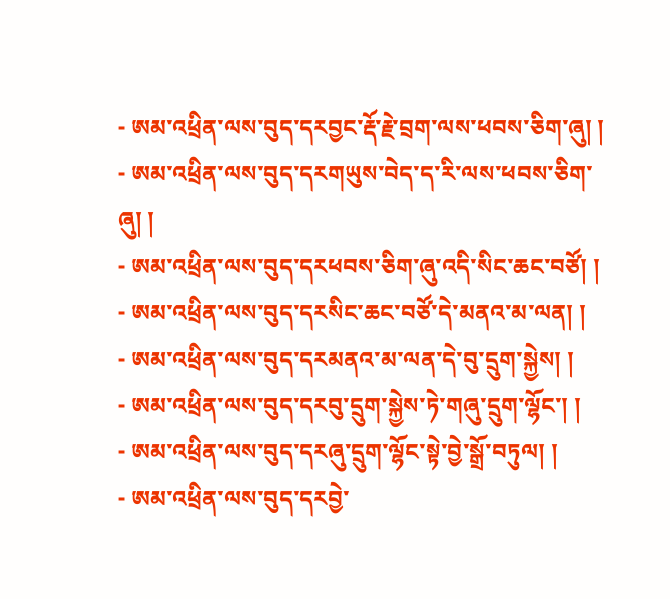- ཨམ་འཕྲིན་ལས་བུད་དརབྱང་རྡོ་རྗེ་བྲག་ལས་ཕབས་ཅིག་ཞུ། །
- ཨམ་འཕྲིན་ལས་བུད་དརགཡུས་བེད་ད་རི་ལས་ཕབས་ཅིག་ཞུ། །
- ཨམ་འཕྲིན་ལས་བུད་དརཕབས་ཅིག་ཞུ་འདི་སིང་ཆང་བཙོ། །
- ཨམ་འཕྲིན་ལས་བུད་དརསིང་ཆང་བཙོ་དེ་མནའ་མ་ལན། །
- ཨམ་འཕྲིན་ལས་བུད་དརམནའ་མ་ལན་དེ་བུ་དྲུག་སྐྱེས། །
- ཨམ་འཕྲིན་ལས་བུད་དརབུ་དྲུག་སྐྱེས་ཏེ་གཞུ་དྲུག་ལྷོང་། །
- ཨམ་འཕྲིན་ལས་བུད་དརཞུ་དྲུག་ལྷོང་སྟེ་བྱེ་སྒྲོ་བཏུལ། །
- ཨམ་འཕྲིན་ལས་བུད་དརབྱེ་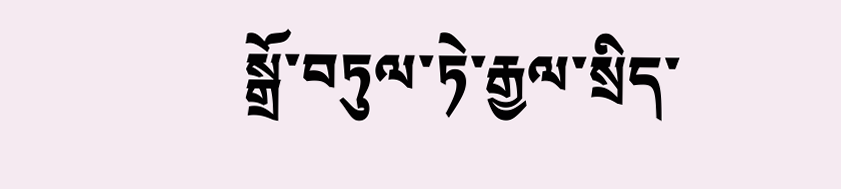སྒྲོ་བཏུལ་ཏེ་རྒྱལ་སྲིད་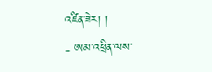འཛིན་ཟེར། །
- ཨམ་འཕྲིན་ལས་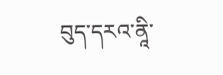བུད་དརའ་ནཱི་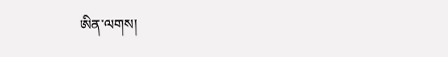ཨིན་ལགས།